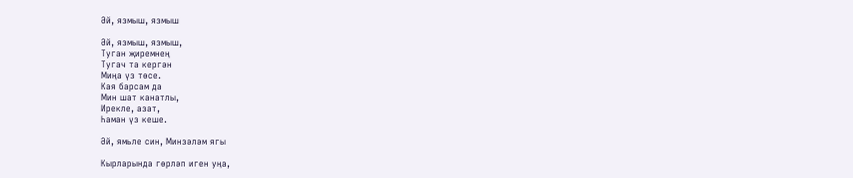Әй, язмыш, язмыш

Әй, язмыш, язмыш,
Туган җиремнең
Тугач та кергән
Миңа үз төсе.
Кая барсам да
Мин шат канатлы,
Ирекле, азат,
Һаман үз кеше.

Әй, ямьле син, Минзәләм ягы

Кырларында гөрләп иген уңа,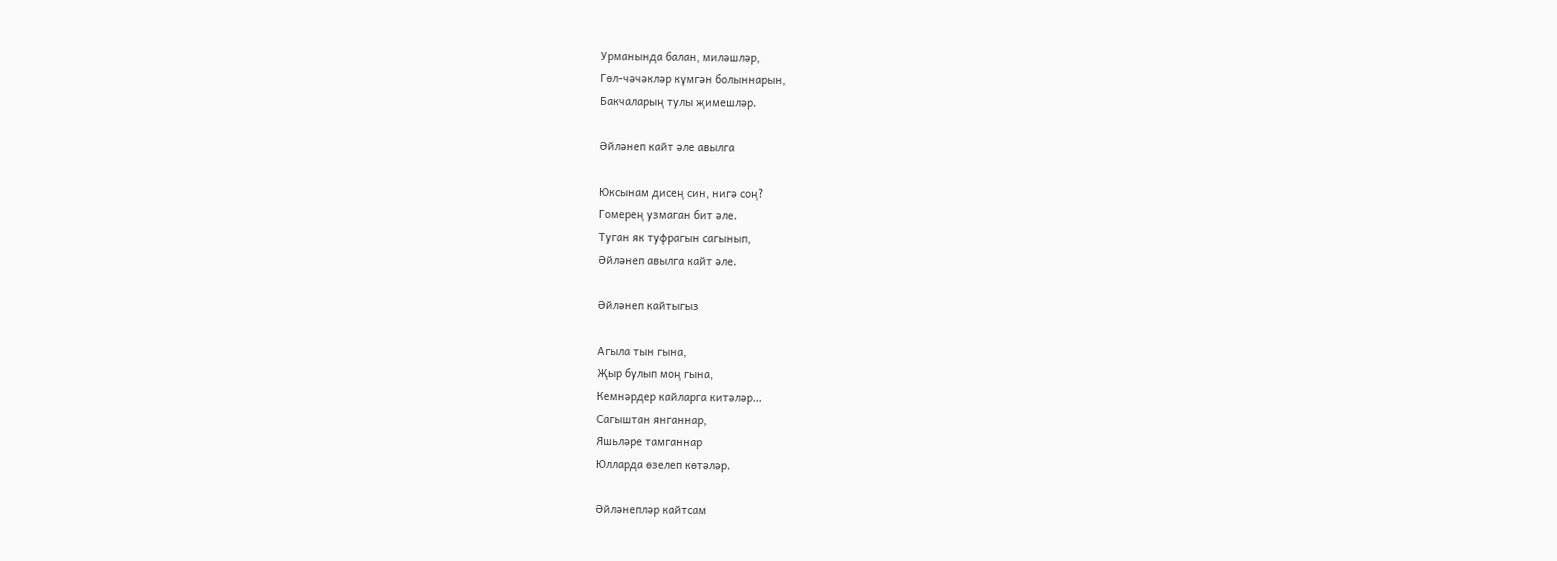Урманында балан, миләшләр,
Гөл-чәчәкләр күмгән болыннарын,
Бакчаларың тулы җимешләр.

Әйләнеп кайт әле авылга

Юксынам дисең син, нигә соң?
Гомерең узмаган бит әле.
Туган як туфрагын сагынып,
Әйләнеп авылга кайт әле.

Әйләнеп кайтыгыз

Агыла тын гына,
Җыр булып моң гына,
Кемнәрдер кайларга китәләр…
Сагыштан янганнар,
Яшьләре тамганнар
Юлларда өзелеп көтәләр.

Әйләнепләр кайтсам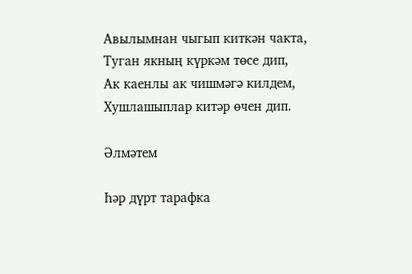Авылымнан чыгып киткән чакта,
Туган якның күркәм төсе дип,
Ак каенлы ак чишмәгә килдем,
Хушлашыплар китәр өчен дип.

Әлмәтем

Һәр дүрт тарафка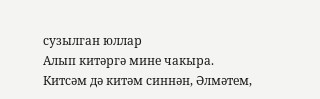сузылган юллар
Алып китәргә мине чакыра.
Китсәм дә китәм синнән, Әлмәтем,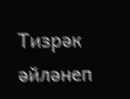Тизрәк әйләнеп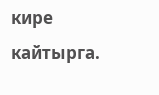кире кайтырга.